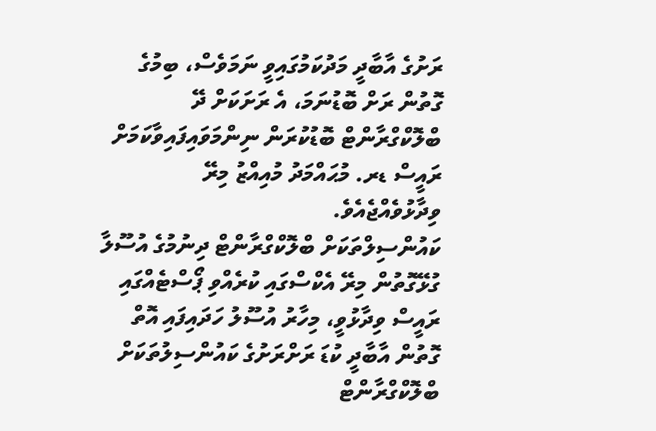ރަށުގެ އާބާދީ މަދުކަމުގައިވީ ނަމަވެސް، ބިމުގެ ގޮތުން ރަށް ބޮޑުނަމަ، އެ ރަށަކަށް ދޭ ބްލޮކްގްރާންޓް ބޮޑުކުރަން ނިންމަވައިފައިވާކަމަށް ރައީސް ޑރ. މުޙައްމަދު މުއިއްޒު މިރޭ ވިދާޅުވެއްޖެއެވެ.
ކައުންސިލްތަކަށް ބްލޮކްގްރާންޓް ދިނުމުގެ އުސޫލާ ގުޅޭގޮތުން މިރޭ އެކްސްގައި ކުރެއްވި ޕޯސްޓެއްގައި ރައީސް ވިދާޅުވީ، މިހާރު އުސޫލު ހަދައިފައި އޮތް ގޮތުން އާބާދީ ކުޑަ ރަށްރަށުގެ ކައުންސިލުތަކަށް ބްލޮކްގްރާންޓް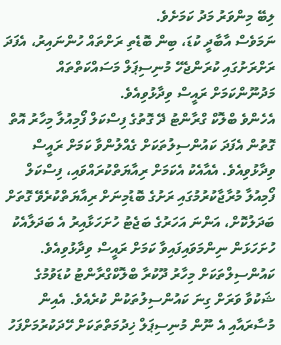ލިބޭ މިންވަރު މަދު ކަމަށެވެ.
ނަމަވެސް އާބާދީ ކުޑަ، ބިން ބޮޑެތި ރަށްތައް ހުންނައިރު، އެފަދަ ރަށްރަށުގައި ކުރަންޖެހޭ މުނިސިޕަލް މަސައްކަތްތައް މަދުނޫންކަމަށް ރައީސް ވިދާޅުވިއެވެ.
އެހެންވެ ބްލޮކް ގްރާންޓު ދޭ ގޮތުގެ ފިސްކަލް ފޯމިއުލާ މިހާރު އޮތް ގޮތުން އެފަދަ ކައުންސިލުތަކަށް ގެއްލުންވާ ކަމަށް ރައީސް ވިދާޅުވިއެވެ. އެއާއެކު އެކަމަށް ރިއާޔަތްކުރައްވައި، ފިސްކަލް ފޯމިއުލާ މުރާޖާކުރުމުގައި ރަށުގެ ބޮޑުމިނަށް ރިއާޔަތްކުރެވޭ ގޮތަށް ބަދަލުކޮށް، އަންނަ އަހަރުގެ ބަޖެޓު ހުށަހަޅާއިރު އެ ބަދަލާއެކު ހުށަހަޅަން ނިންމަވައިފައިވާ ކަމަށް ރައީސް ވިދާޅުވިއެވެ.
ކައުންސިލްތަކަށް މިހާރު ދޫކުރާ ބްލޮކްގްރާންޓު ކުޑަވުމުގެ ޝަކުވާ ވަރަށް ގިނަ ކައުންސިލުތަކުން ކުރެއެވެ. އެއިން މުސާރައާއި އެ ނޫން މުނިސިޕަލް ޚިދުމަތްތަކަށް ހޭދަކުރުމަށްފަހު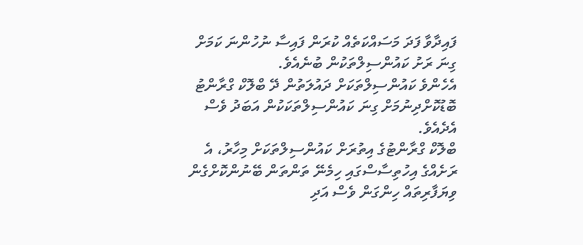ފައިދާވާ ފަދަ މަސައްކަތެއް ކުރަން ފައިސާ ނުހުންނަ ކަމަށް ގިނަ ރަށު ކައުންސިލްތަކުން ބުނެއެވެ.
އެހެންވެ ކައުންސިލްތަކަށް ދައުލަތުން ދޭ ބްލޮކް ގްރާންޓު ބޮޑުކޮށްދިނުމަށް ގިނަ ކައުންސިލްތަކަކުން އަބަދު ވެސް އެދެއެވެ.
ބްލޮކް ގްރާންޓުގެ އިތުރަށް ކައުންސިލްތަކަށް މިހާރު، އެ ރަށެއްގެ އިހުތިސާސްގައި ހިމެނޭ ތަންތަން ބޭނުންކޮށްގެން ވިޔަފާރިތައް ހިންގަން ވެސް އަދި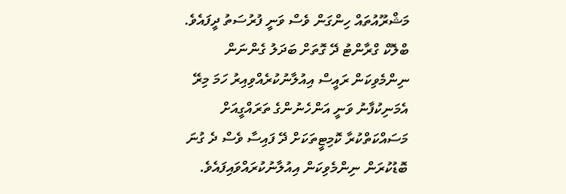މަޝްރޫއުތައް ހިންގަން ވެސް ވަނީ ފުރުސަތު ދީފައެވެ.
ބްލޮކް ގްރާންޓު ދޭ ގޮތަށް ބަދަލު ގެންނަން ނިންމެވިކަން ރައީސް އިއުލާނުކުރެއްވިއިރު ހަމަ މިރޭ އެމަނިކުފާނު ވަނީ އަންހެނުންގެ ތަރައްގީއަށް މަސައްކަތްކުރާ ކޮމިޓީތަކަށް ދޭ ފައިސާ ވެސް ދެ ގުނަ ބޮޑުކުރަން ނިންމެވިކަން އިއުލާނުކުރައްވައިފައެވެ.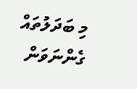މި ބަދަލުތައް ގެންނަވަން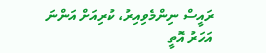ރައީސް ނިންމެވިއިރު، ކުރިއަށް އަންނަ އަހަރު އޮތީ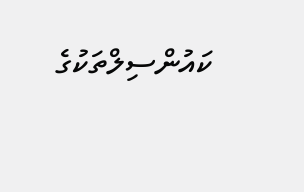ކައުންސިލްތަކުގެ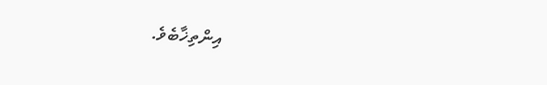އިންތިޚާބެވެ.